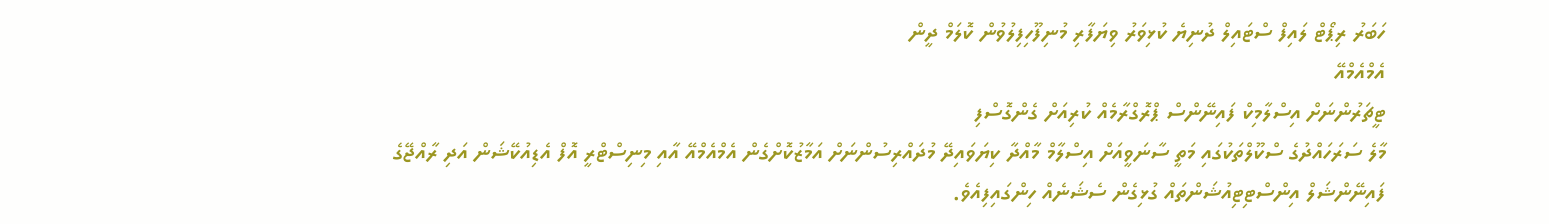ހަބަރު ރިޕޯޓް ލައިފް ސްޓައިލް ދުނިޔެ ކުޅިވަރު ވިޔަފާރި މުނިފޫހިފިލުވުން ކޮލަމް ދީން
އެމްއެމްއޭ
ޓީޗަރުންނަށް އިސްލާމިކް ފައިނޭންސް ޕްރޮގްރާމެއް ކުރިއަށް ގެންގޮސްފި
މާލެ ސަރަހައްދުގެ ސްކޫލްތަކުގައި މަތީ ސާނަވީއަށް އިސްލާމް މާއްދާ ކިޔަވައިދޭ މުދައްރިސުންނަށް އަމާޒުކޮށްގެން އެމްއެމްއޭ އާއި މިނިސްޓްރީ އޮފް އެޑިއުކޭޝަން އަދި ރާއްޖޭގެ ފައިނޭންޝަލް އިންސްޓިޓިއުޝަންތައް ގުޅިގެން ސެޝަނެއް ހިންގައިފިއެވެ.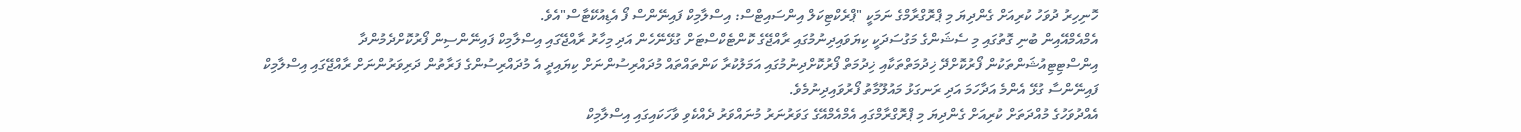ހޮނިހިރު ދުވަހު ކުރިއަށް ގެންދިޔަ މި ޕްރޮގްރާމްގެ ނަމަކީ "ޕްރެކްޓިކަލް އިންސައިޓްސް: އިސްލާމިކް ފައިނޭންސް ފޯ އެޑިއުކޭޓާސް"އެވެ.
އެމްއެމްއޭއިން ބުނި ގޮތުގައި މި ސެޝަންގެ މަގުސަދަކީ ކިޔަވައިދިނުމުގައި ރާއްޖޭގެ ކޮންޓެކްސްޓަށް ގުޅޭނޭހެން އަދި މިހާރު ރާއްޖޭގައި އިސްލާމިކް ފައިނޭންސިން ފޯރުކޮށްދެމުންދާ އިންސްޓިޓިއުޝަންތަކުން ފޯރުކޮށްދޭ ޚިދުމަތްތަކާއި ޚިދުމަތް ފޯރުކޮށްދިނުމުގައި އަމަލުކުރާ ކަންތައްތައް މުދައްރިސުންނަށް ކިޔައިދީ އެ މުދައްރިސުންގެ ފަރާތުން ދަރިވަރުންނަށް ރާއްޖޭގައި އިސްލާމިކް ފައިނޭންސާ ގުޅޭ އެންމެ އަދާހަމަ އަދި ރަނގަޅު މައުލޫމާތު ފޯރުވައިދިނުމެވެ.
އެއްދުވަހުގެ މުއްދަތަށް ކުރިއަށް ގެންދިޔަ މި ޕްރޮގްރާމްގައި އެމްއެމްއޭގެ ގަވަރުނަރު މުނައްވަރު ދެއްކެވި ވާހަކައިގައި އިސްލާމިކް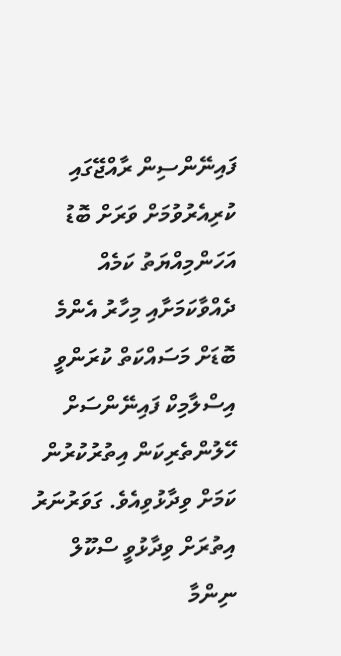ފައިނޭންސިން ރާއްޖޭގައި ކުރިއެރުވުމަށް ވަރަށް ބޮޑު އަހަންމިއްޔަތު ކަމެއް ދެއްވާކަމަށާއި މިހާރު އެންމެ ބޮޑަށް މަސައްކަތް ކުރަންވީ އިސްލާމިކް ފައިނޭންސަށް ހޭލުންތެރިކަން އިތުރުކުރުން ކަމަށް ވިދާޅުވިއެވެ. ގަވަރުނަރު އިތުރަށް ވިދާޅުވީ ސްކޫލް ނިންމާ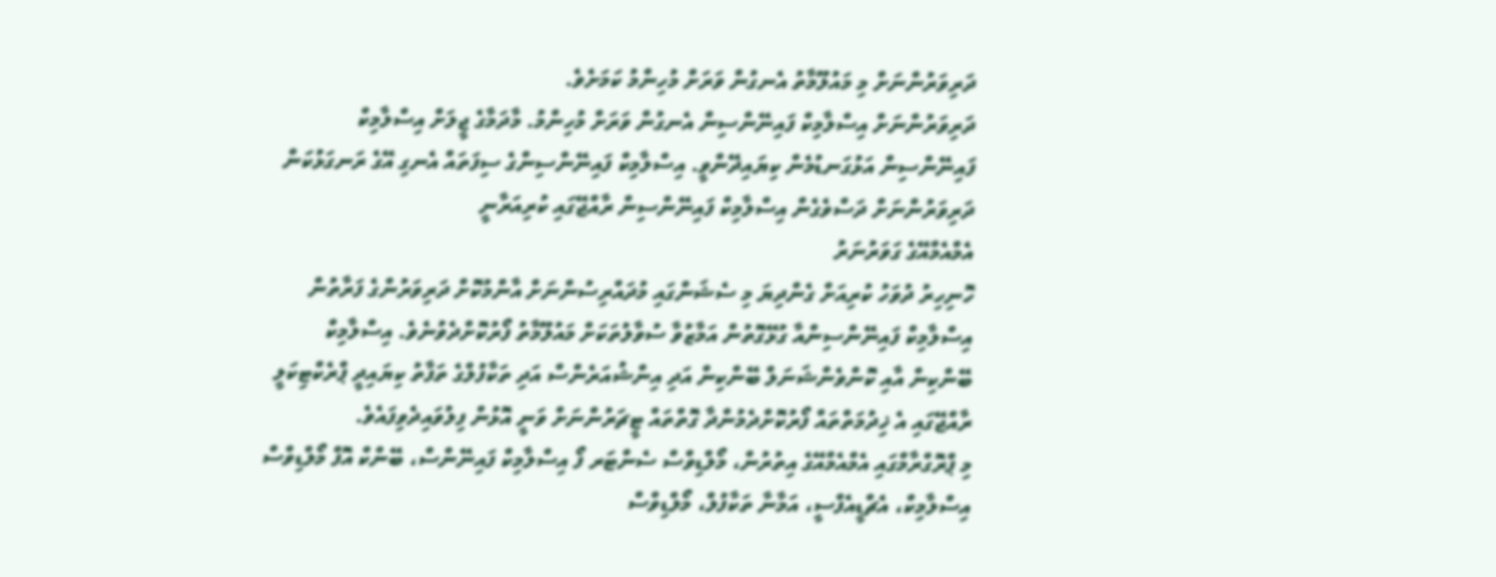ދަރިވަރުންނަށް މި މައުލޫމާތު އެނގުން ވަރަށް މުހިންމު ކަމަށެވެ.
ދަރިވަރުންނަށް އިސްލާމިކް ފައިނޭންސިން އެނގުން ވަރަށް މުހިންމު. މާދަމާގެ ޖީލަށް އިސްލާމިކް ފައިނޭންސިން އަޅުގަނޑުމެން ކިޔައިދޭންވީ. އިސްލާމިކް ފައިނޭންސިންގެ ސިފަތައް އެނގި އޭގެ ރަނގަޅުކަން ދަރިވަރުންނަށް ދަސްވެގެން އިސްލާމިކް ފައިނޭންސިން ރާއްޖޭގައި ކުރިއަރާނީ
އެމްއެމްއޭގެ ގަވަރުނަރު
ހޮނިހިރު ދުވަހު ކުރިއަށް ގެންދިޔަ މި ސެޝަންގައި މުދައްރިސުންނަށް އާންމުކޮށް ދަރިވަރުންގެ ފަރާތުން އިސްލާމިކް ފައިނޭންސިންއާ ގުޅޭގޮތުން އަމާޒުވާ ސުވާލުތަކަށް މައުލޫމާތު ފޯރުކޮށްދެވުނެވެ. އިސްލާމިކް ބޭންކިން އާއި ކޮންވެންޝަނަލް ބޭންކިން އަދި އިންޝުއަރެންސް އަދި ތަކާފުލްގެ ތަފާތު ކިޔައިދީ ޕްރެކްޓިކަލީ ރާއްޖޭގައި އެ ޚިދުމަތްތައް ފޯރުކޮށްދެމުންދާ ގޮތްތައް ޓީޗަރުންނަށް ވަނީ އޮޅުން ފިލުވައިދެވިފައެވެ.
މި ޕްރޮގްރާމްގައި އެމްއެމްއޭގެ އިތުރުން، މޯލްޑިވްސް ސެންޓަރ ފޯ އިސްލާމިކް ފައިނޭންސް، ބޭންކް އޮފް މޯލްޑިވްސް އިސްލާމިކް، އެޗްޑީއެފްސީ، އަމާނާ ތަކާފުލް، މޯލްޑިވްސް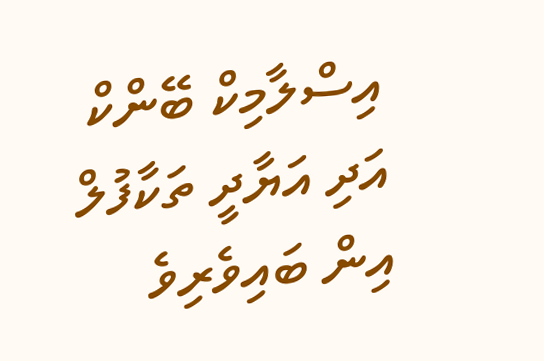އިސްލާމިކް ބޭންކް އަދި އަޔާދީ ތަކާފުލް އިން ބައިވެރިވެ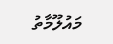މައުލޫމާތު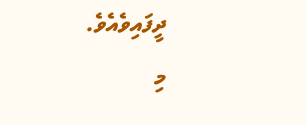ދީފައިވެއެވެ.
މި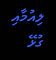ލިއުމާއި ގުޅޭ